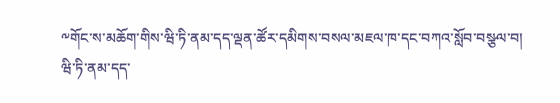༸གོང་ས་མཆོག་གིས་ཝི་ཏི་ནམ་དད་ལྡན་ཚོར་དམིགས་བསལ་མཇལ་ཁ་དང་བཀའ་སློབ་བསྩལ་བ།
ཝི་ཏི་ནམ་དད་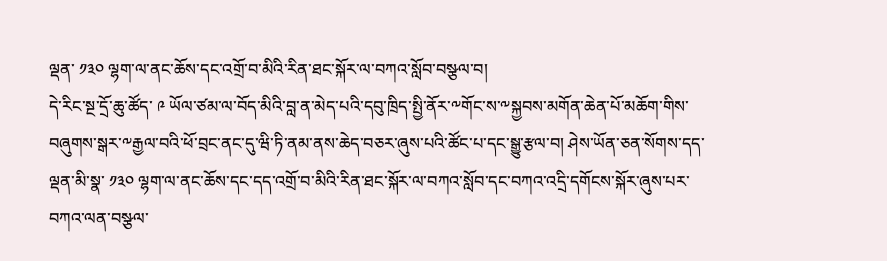ལྡན་ ༡༣༠ ལྷག་ལ་ནང་ཆོས་དང་འགྲོ་བ་མིའི་རིན་ཐང་སྐོར་ལ་བཀའ་སློབ་བསྩལ་བ།
དེ་རིང་སྔ་དྲོ་ཆུ་ཚོད་ ༩ ཡོལ་ཙམ་ལ་བོད་མིའི་བླ་ན་མེད་པའི་དབུ་ཁྲིད་སྤྱི་ནོར་༸གོང་ས་༸སྐྱབས་མགོན་ཆེན་པོ་མཆོག་གིས་བཞུགས་སྒར་༸རྒྱལ་བའི་ཕོ་བྲང་ནང་དུ་ཝི་ཏི་ནམ་ནས་ཆེད་བཅར་ཞུས་པའི་ཚོང་པ་དང་སྒྱུ་རྩལ་བ། ཤེས་ཡོན་ཅན་སོགས་དད་ལྡན་མི་སྣ་ ༡༣༠ ལྷག་ལ་ནང་ཆོས་དང་དད་འགྲོ་བ་མིའི་རིན་ཐང་སྐོར་ལ་བཀའ་སློབ་དང་བཀའ་འདྲི་དགོངས་སྐོར་ཞུས་པར་བཀའ་ལན་བསྩལ་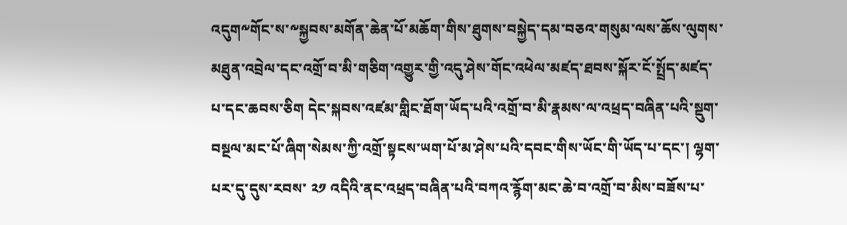འདུག༸གོང་ས་༸སྐྱབས་མགོན་ཆེན་པོ་མཆོག་གིས་ཐུགས་བསྐྱེད་དམ་བཅའ་གསུམ་ལས་ཆོས་ལུགས་མཐུན་འབྲེལ་དང་འགྲོ་བ་མི་གཅིག་འགྱུར་གྱི་འདུ་ཤེས་གོང་འཕེལ་མཛད་ཐབས་སྐོར་ངོ་སྤྲོད་མཛད་པ་དང་ཆབས་ཅིག དེང་སྐབས་འཛམ་གླིང་ཐོག་ཡོད་པའི་འགྲོ་བ་མི་རྣམས་ལ་འཕྲད་བཞིན་པའི་སྡུག་བསྔལ་མང་པོ་ཞིག་སེམས་ཀྱི་འགྲོ་སྟངས་ཡག་པོ་མ་ཤེས་པའི་དབང་གིས་ཡོང་གི་ཡོད་པ་དང་། ལྷག་པར་དུ་དུས་རབས་ ༢༡ འདིའི་ནང་འཕྲད་བཞིན་པའི་བཀའ་རྙོག་མང་ཆེ་བ་འགྲོ་བ་མིས་བཟོས་པ་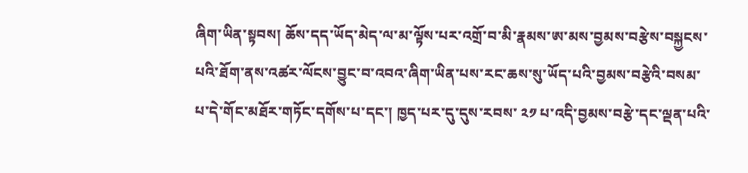ཞིག་ཡིན་སྟབས། ཆོས་དད་ཡོད་མེད་ལ་མ་ལྟོས་པར་འགྲོ་བ་མི་རྣམས་ཨ་མས་བྱམས་བརྩེས་བསྐྱངས་པའི་ཐོག་ནས་འཚར་ལོངས་བྱུང་བ་འབའ་ཞིག་ཡིན་པས་རང་ཆས་སུ་ཡོད་པའི་བྱམས་བརྩེའི་བསམ་པ་དེ་གོང་མཐོར་གཏོང་དགོས་པ་དང་། ཁྱད་པར་དུ་དུས་རབས་ ༢༡ པ་འདི་བྱམས་བརྩེ་དང་ལྡན་པའི་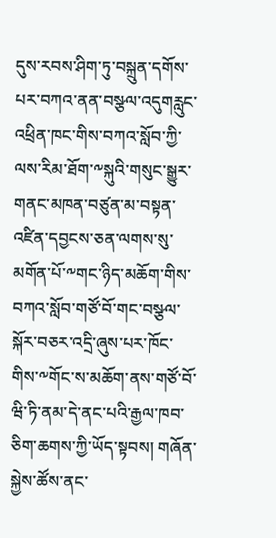དུས་རབས་ཤིག་ཏུ་བསྐྲུན་དགོས་པར་བཀའ་ནན་བསྩལ་འདུགརླུང་འཕྲིན་ཁང་གིས་བཀའ་སློབ་ཀྱི་ལས་རིམ་ཐོག་༸སྐུའི་གསུང་སྒྱུར་གནང་མཁན་བཙུན་མ་བསྟན་འཛིན་དབྱངས་ཅན་ལགས་སུ་མགོན་པོ་༸གང་ཉིད་མཆོག་གིས་བཀའ་སློབ་གཙོ་བོ་གང་བསྩལ་སྐོར་བཅར་འདྲི་ཞུས་པར་ཁོང་གིས་༸གོང་ས་མཆོག་ནས་གཙོ་བོ་ཝི་ཏི་ནམ་དེ་ནང་པའི་རྒྱལ་ཁབ་ཅིག་ཆགས་ཀྱི་ཡོད་སྟབས། གཞོན་སྐྱེས་ཚོས་ནང་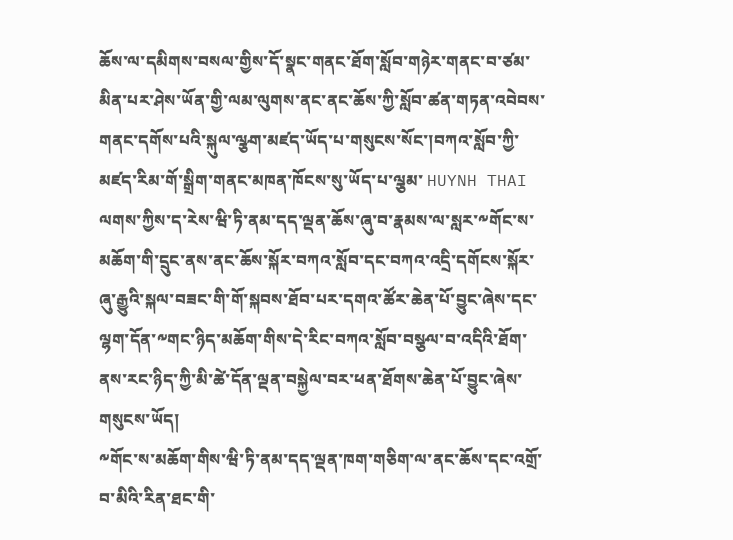ཆོས་ལ་དམིགས་བསལ་གྱིས་དོ་སྣང་གནང་ཐོག་སློབ་གཉེར་གནང་བ་ཙམ་མིན་པར་ཤེས་ཡོན་གྱི་ལམ་ལུགས་ནང་ནང་ཆོས་ཀྱི་སློབ་ཚན་གཏན་འབེབས་གནང་དགོས་པའི་སྐུལ་ལྩག་མཛད་ཡོད་པ་གསུངས་སོང་།བཀའ་སློབ་ཀྱི་མཛད་རིམ་གོ་སྒྲིག་གནང་མཁན་ཁོངས་སུ་ཡོད་པ་ལྕམ་ HUYNH THAI ལགས་ཀྱིས་ད་རེས་ཝི་ཏི་ནམ་དད་ལྡན་ཆོས་ཞུ་བ་རྣམས་ལ་སླར་༸གོང་ས་མཆོག་གི་དྲུང་ནས་ནང་ཆོས་སྐོར་བཀའ་སློབ་དང་བཀའ་འདྲི་དགོངས་སྐོར་ཞུ་རྒྱུའི་སྐལ་བཟང་གི་གོ་སྐབས་ཐོབ་པར་དགའ་ཚོར་ཆེན་པོ་བྱུང་ཞེས་དང་ལྷག་དོན་༸གང་ཉིད་མཆོག་གིས་དེ་རིང་བཀའ་སློབ་བསྩལ་བ་འདིའི་ཐོག་ནས་རང་ཉིད་ཀྱི་མི་ཚེ་དོན་ལྡན་བསྐྱེལ་བར་ཕན་ཐོགས་ཆེན་པོ་བྱུང་ཞེས་གསུངས་ཡོད།
༸གོང་ས་མཆོག་གིས་ཝི་ཏི་ནམ་དད་ལྡན་ཁག་གཅིག་ལ་ནང་ཆོས་དང་འགྲོ་བ་མིའི་རིན་ཐང་གི་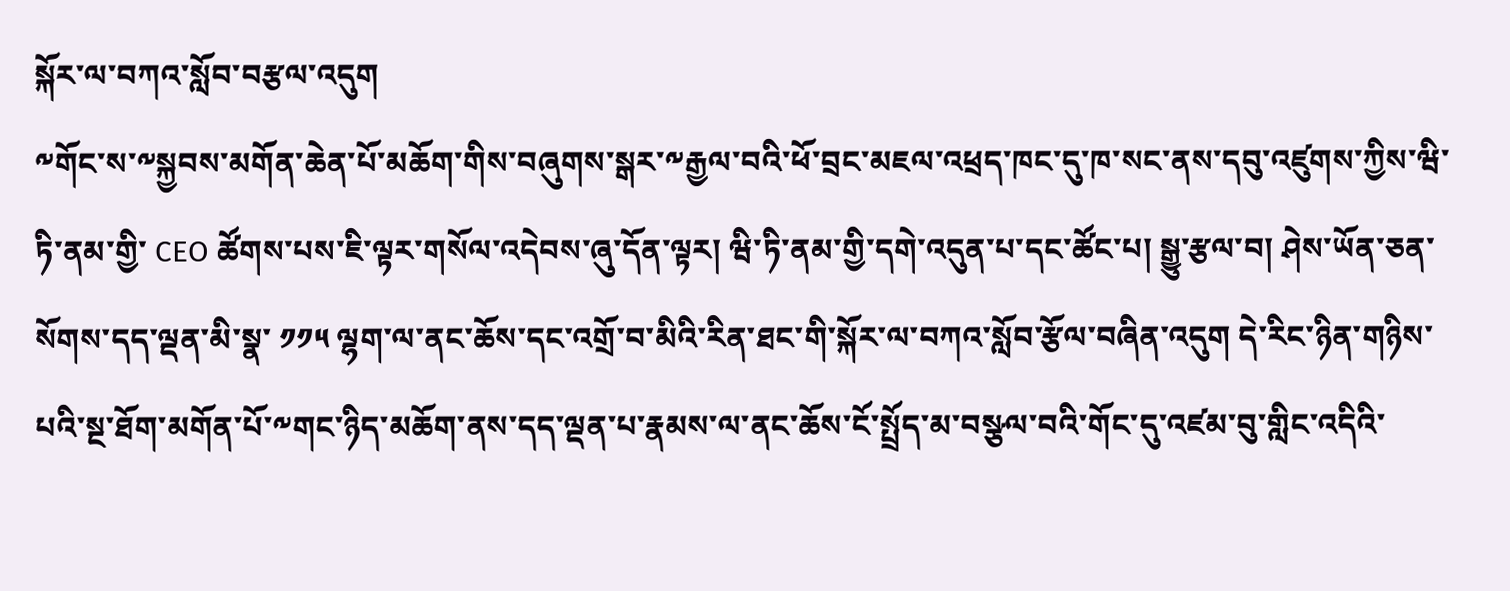སྐོར་ལ་བཀའ་སློབ་བརྩལ་འདུག
༸གོང་ས་༸སྐྱབས་མགོན་ཆེན་པོ་མཆོག་གིས་བཞུགས་སྒར་༸རྒྱལ་བའི་ཕོ་བྲང་མཇལ་འཕྲད་ཁང་དུ་ཁ་སང་ནས་དབུ་འཛུགས་ཀྱིས་ཝི་ཏི་ནམ་གྱི་ CEO ཚོགས་པས་ཇི་ལྟར་གསོལ་འདེབས་ཞུ་དོན་ལྟར། ཝི་ཏི་ནམ་གྱི་དགེ་འདུན་པ་དང་ཚོང་པ། སྒྱུ་རྩལ་བ། ཤེས་ཡོན་ཅན་སོགས་དད་ལྡན་མི་སྣ་ ༡༡༥ ལྷག་ལ་ནང་ཆོས་དང་འགྲོ་བ་མིའི་རིན་ཐང་གི་སྐོར་ལ་བཀའ་སློབ་རྩོལ་བཞིན་འདུག དེ་རིང་ཉིན་གཉིས་པའི་སྔ་ཐོག་མགོན་པོ་༸གང་ཉིད་མཆོག་ནས་དད་ལྡན་པ་རྣམས་ལ་ནང་ཆོས་ངོ་སྤྲོད་མ་བསྩལ་བའི་གོང་དུ་འཛམ་བུ་གླིང་འདིའི་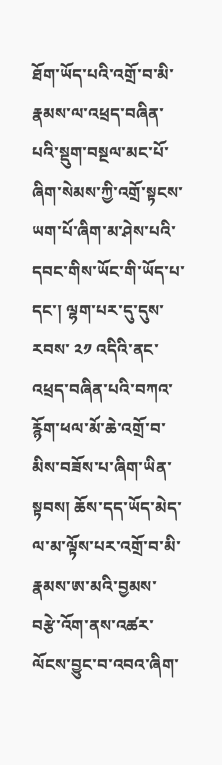ཐོག་ཡོད་པའི་འགྲོ་བ་མི་རྣམས་ལ་འཕྲད་བཞིན་པའི་སྡུག་བསྔལ་མང་པོ་ཞིག་སེམས་ཀྱི་འགྲོ་སྟངས་ཡག་པོ་ཞིག་མ་ཤེས་པའི་དབང་གིས་ཡོང་གི་ཡོད་པ་དང་། ལྷག་པར་དུ་དུས་རབས་ ༢༡ འདིའི་ནང་འཕྲད་བཞིན་པའི་བཀའ་རྙོག་ཕལ་མོ་ཆེ་འགྲོ་བ་མིས་བཟོས་པ་ཞིག་ཡིན་སྟབས། ཆོས་དད་ཡོད་མེད་ལ་མ་ལྟོས་པར་འགྲོ་བ་མི་རྣམས་ཨ་མའི་བྱམས་བརྩེ་འོག་ནས་འཚར་ལོངས་བྱུང་བ་འབའ་ཞིག་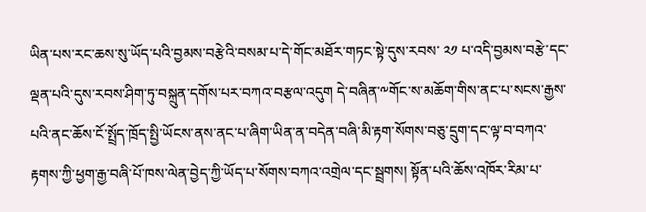ཡིན་པས་རང་ཆས་སུ་ཡོད་པའི་བྱམས་བརྩེའི་བསམ་པ་དེ་གོང་མཐོར་གཏང་སྟེ་དུས་རབས་ ༢༡ པ་འདི་བྱམས་བརྩེ་དང་ལྡན་པའི་དུས་རབས་ཤིག་ཏུ་བསྐྲུན་དགོས་པར་བཀའ་བརྩལ་འདུག དེ་བཞིན་༸གོང་ས་མཆོག་གིས་ནང་པ་སངས་རྒྱས་པའི་ནང་ཆོས་ངོ་སྤྲོད་ཁྲོད་སྤྱི་ཡོངས་ནས་ནང་པ་ཞིག་ཡིན་ན་བདེན་བཞི་མི་རྟག་སོགས་བཅུ་དྲུག་དང་ལྟ་བ་བཀའ་རྟགས་ཀྱི་ཕྱག་རྒྱ་བཞི་པོ་ཁས་ལེན་བྱེད་ཀྱི་ཡོད་པ་སོགས་བཀའ་འགྲེལ་དང་སྦྲགས། སྟོན་པའི་ཆོས་འཁོར་རིམ་པ་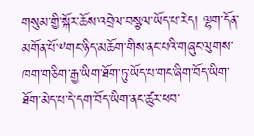གསུམ་གྱི་སྐོར་ཆོས་འབྲེལ་བསྩལ་ཡོད་པ་རེད། ལྷག་དོན་མགོན་པོ་༸གང་ཉིད་མཆོག་གིས་ནང་པའི་གཞུང་ལུགས་ཁག་གཅིག་རྒྱ་ཡིག་ཐོག་ཏུ་ཡོད་པ་གང་ཞིག་བོད་ཡིག་ཐོག་མེད་པ་དེ་དག་བོད་ཡིག་ནང་ཚུར་ཕབ་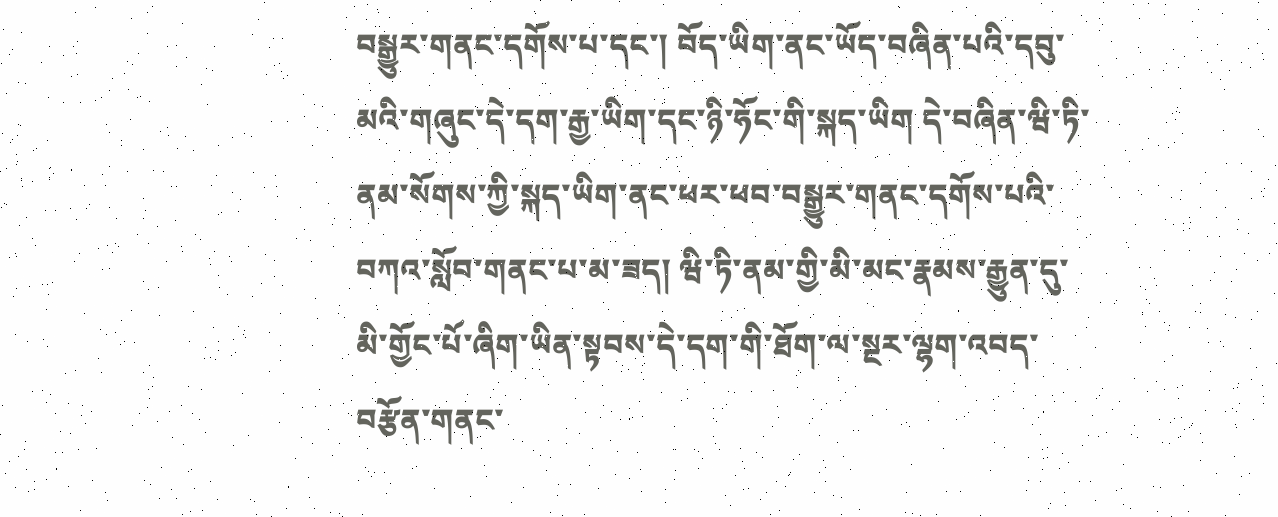བསྒྱུར་གནང་དགོས་པ་དང་། བོད་ཡིག་ནང་ཡོད་བཞིན་པའི་དབུ་མའི་གཞུང་དེ་དག་རྒྱ་ཡིག་དང་ཉི་ཧོང་གི་སྐད་ཡིག དེ་བཞིན་ཝི་ཏི་ནམ་སོགས་ཀྱི་སྐད་ཡིག་ནང་ཕར་ཕབ་བསྒྱུར་གནང་དགོས་པའི་བཀའ་སློབ་གནང་པ་མ་ཟད། ཝི་ཏི་ནམ་གྱི་མི་མང་རྣམས་རྒྱུན་དུ་མི་གྱོང་པོ་ཞིག་ཡིན་སྟབས་དེ་དག་གི་ཐོག་ལ་སྔར་ལྷག་འབད་བརྩོན་གནང་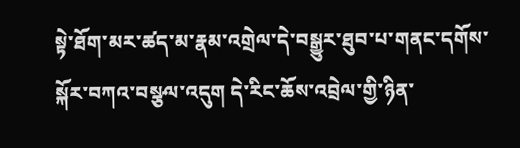སྟེ་ཐོག་མར་ཚད་མ་རྣམ་འགྲེལ་དེ་བསྒྱུར་ཐུབ་པ་གནང་དགོས་སྐོར་བཀའ་བསྩལ་འདུག དེ་རིང་ཆོས་འབྲེལ་གྱི་ཉིན་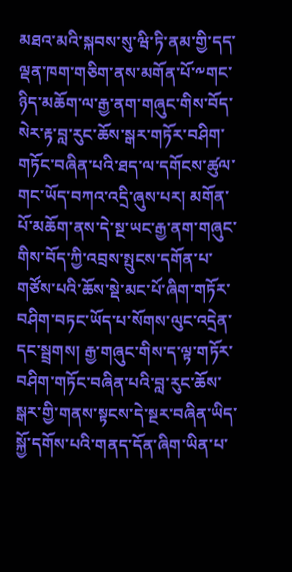མཐའ་མའི་སྐབས་སུ་ཝི་ཏི་ནམ་གྱི་དད་ལྡན་ཁག་གཅིག་ནས་མགོན་པོ་༸གང་ཉིད་མཆོག་ལ་རྒྱ་ནག་གཞུང་གིས་བོད་སེར་རྟ་བླ་རུང་ཆོས་སྒར་གཏོར་བཤིག་གཏོང་བཞིན་པའི་ཐད་ལ་དགོངས་ཚུལ་གང་ཡོད་བཀའ་འདྲི་ཞུས་པར། མགོན་པོ་མཆོག་ནས་དེ་སྔ་ཡང་རྒྱ་ནག་གཞུང་གིས་བོད་ཀྱི་འབྲས་སྤུངས་དགོན་པ་གཙོས་པའི་ཆོས་སྡེ་མང་པོ་ཞིག་གཏོར་བཤིག་བཏང་ཡོད་པ་སོགས་ལུང་འདྲེན་དང་སྦྲགས། རྒྱ་གཞུང་གིས་ད་ལྟ་གཏོར་བཤིག་གཏོང་བཞིན་པའི་བླ་རུང་ཆོས་སྒར་གྱི་གནས་སྟངས་དེ་སྔར་བཞིན་ཡིད་སྐྱོ་དགོས་པའི་གནད་དོན་ཞིག་ཡིན་པ་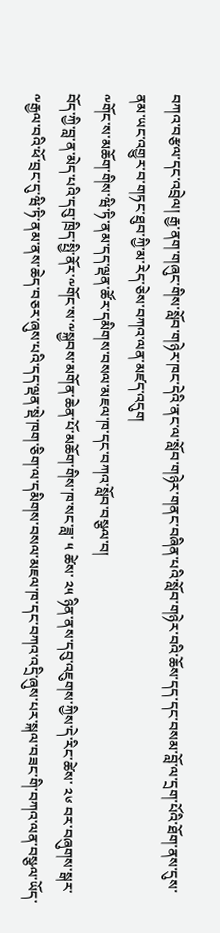བཀའ་བརྩལ་དང་འབྲེལ། རྒྱ་ནག་གཞུང་གིས་སློབ་གཉེར་ཁང་དེའི་ནང་ལ་སློབ་གཉེར་གནང་བཞིན་པའི་སློབ་གཉེར་བའི་ཆོས་དད་དང་བསམ་བློ་ལ་དྲག་པོའི་ཐོག་ནས་དུས་ནམ་ཡང་འགྱུར་བ་གཏང་ཐུབ་ཀྱི་མ་རེད་ཅེས་བཀའ་ལན་མཛད་འདུག
༸གོང་ས་མཆོག་གིས་ཝི་ཏི་ནམ་དད་ལྡན་ཚོར་དམིགས་བསལ་མཇལ་ཁ་དང་བཀའ་སློབ་བསྩལ་བ།
བོད་ཀྱི་བླ་ན་མེད་པའི་དབུ་ཁྲིད་སྤྱི་ནོར་༸གོང་ས་༸སྐྱབས་མགོན་ཆེན་པོ་མཆོག་གིས་ཁ་སང་ཟླ་ ༥ ཚེས་ ༢༥ ཉིན་ནས་དབུ་འཇུགས་ཀྱིས་དེ་རིང་ཚེས་ ༢༦ བར་བཞུགས་སྒར་༸རྒྱལ་བའི་ཕོ་བྲང་དུ་ཝི་ཏི་ནམ་ནས་ཆེད་བཅར་ཞུས་པའི་དད་ལྡན་སྡེ་ཁག་ཅིག་ལ་དམིགས་བསལ་མཇལ་ཁ་དང་བཀའ་འདྲི་ཞུས་པར་སྐལ་བཟང་གི་བཀའ་ལན་བསྩལ་ཡོད་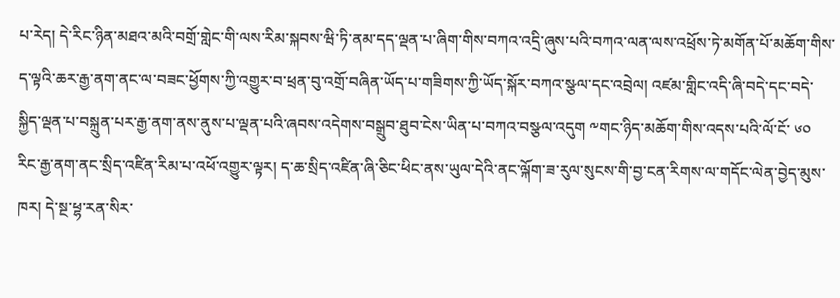པ་རེད། དེ་རིང་ཉིན་མཐའ་མའི་བགྲོ་གླེང་གི་ལས་རིམ་སྐབས་ཝི་ཏི་ནམ་དད་ལྡན་པ་ཞིག་གིས་བཀའ་འདྲི་ཞུས་པའི་བཀའ་ལན་ལས་འཕྲོས་ཏེ་མགོན་པོ་མཆོག་གིས་ད་ལྟའི་ཆར་རྒྱ་ནག་ནང་ལ་བཟང་ཕྱོགས་ཀྱི་འགྱུར་བ་ཕྲན་བུ་འགྲོ་བཞིན་ཡོད་པ་གཟིགས་ཀྱི་ཡོད་སྐོར་བཀའ་སྩལ་དང་འབྲེལ། འཛམ་གླིང་འདི་ཞི་བདེ་དང་བདེ་སྐྱིད་ལྡན་པ་བསྐྲུན་པར་རྒྱ་ནག་ནས་ནུས་པ་ལྡན་པའི་ཞབས་འདེགས་བསྒྲུབ་ཐུབ་ངེས་ཡིན་པ་བཀའ་བསྩལ་འདུག ༸གང་ཉིད་མཆོག་གིས་འདས་པའི་ལོ་ངོ་ ༦༠ རིང་རྒྱ་ནག་ནང་སྲིད་འཛིན་རིམ་པ་འཕོ་འགྱུར་ལྟར། ད་ཆ་སྲིད་འཛིན་ཞི་ཅིང་ཕིང་ནས་ཡུལ་དེའི་ནང་ལྐོག་ཟ་རུལ་སུངས་གི་བྱ་ངན་རིགས་ལ་གདོང་ལེན་བྱེད་མུས་ཁར། དེ་སྔ་ཕྷ་རན་སིར་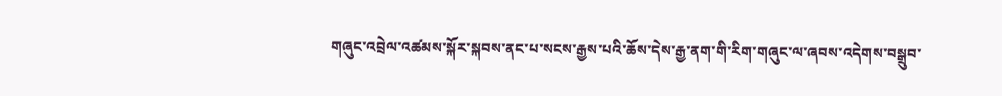གཞུང་འབྲེལ་འཚམས་སྐོར་སྐབས་ནང་པ་སངས་རྒྱས་པའི་ཆོས་དེས་རྒྱ་ནག་གི་རིག་གཞུང་ལ་ཞབས་འདེགས་བསྒྲུབ་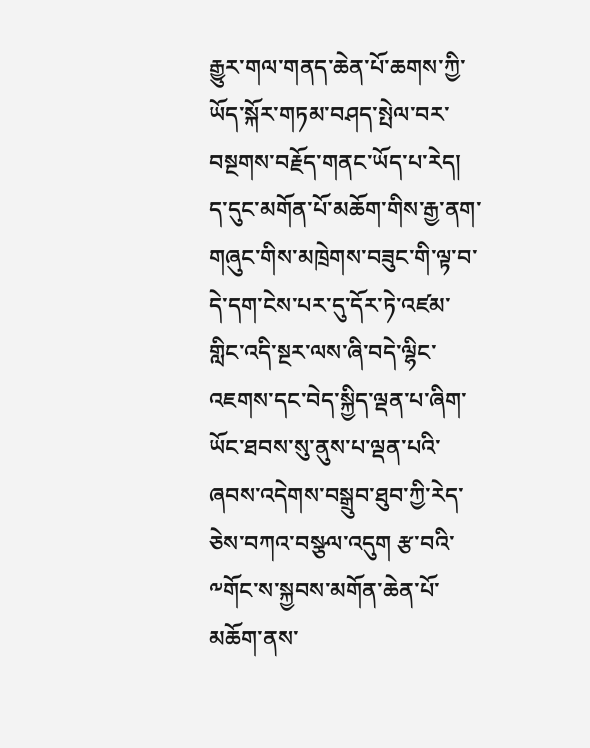རྒྱུར་གལ་གནད་ཆེན་པོ་ཆགས་ཀྱི་ཡོད་སྐོར་གཏམ་བཤད་སྤེལ་བར་བསྔགས་བརྗོད་གནང་ཡོད་པ་རེད། ད་དུང་མགོན་པོ་མཆོག་གིས་རྒྱ་ནག་གཞུང་གིས་མཁྲེགས་བཟུང་གི་ལྟ་བ་དེ་དག་ངེས་པར་དུ་དོར་ཏེ་འཛམ་གླིང་འདི་སྔར་ལས་ཞི་བདེ་ལྷིང་འཇགས་དང་བེད་སྐྱིད་ལྡན་པ་ཞིག་ཡོང་ཐབས་སུ་ནུས་པ་ལྡན་པའི་ཞབས་འདེགས་བསྒྲུབ་ཐུབ་ཀྱི་རེད་ཅེས་བཀའ་བསྩལ་འདུག རྩ་བའི་༸གོང་ས་སྐྱབས་མགོན་ཆེན་པོ་མཆོག་ནས་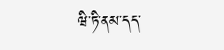ཝི་ཏི་ནམ་དད་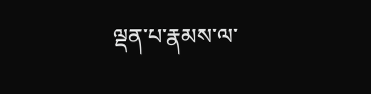ལྡན་པ་རྣམས་ལ་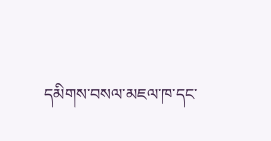དམིགས་བསལ་མཇལ་ཁ་དང་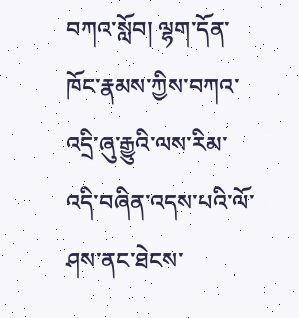བཀའ་སློབ། ལྷག་དོན་ཁོང་རྣམས་ཀྱིས་བཀའ་འདྲི་ཞུ་རྒྱུའི་ལས་རིམ་འདི་བཞིན་འདས་པའི་ལོ་ཤས་ནང་ཐེངས་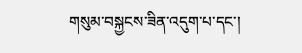གསུམ་བསྐྱངས་ཟིན་འདུག་པ་དང་།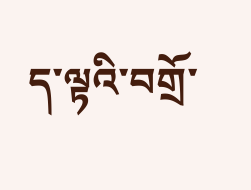ད་ལྟའི་བགྲོ་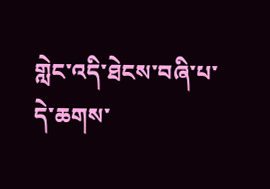གླེང་འདི་ཐེངས་བཞི་པ་དེ་ཆགས་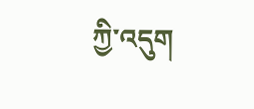ཀྱི་འདུག